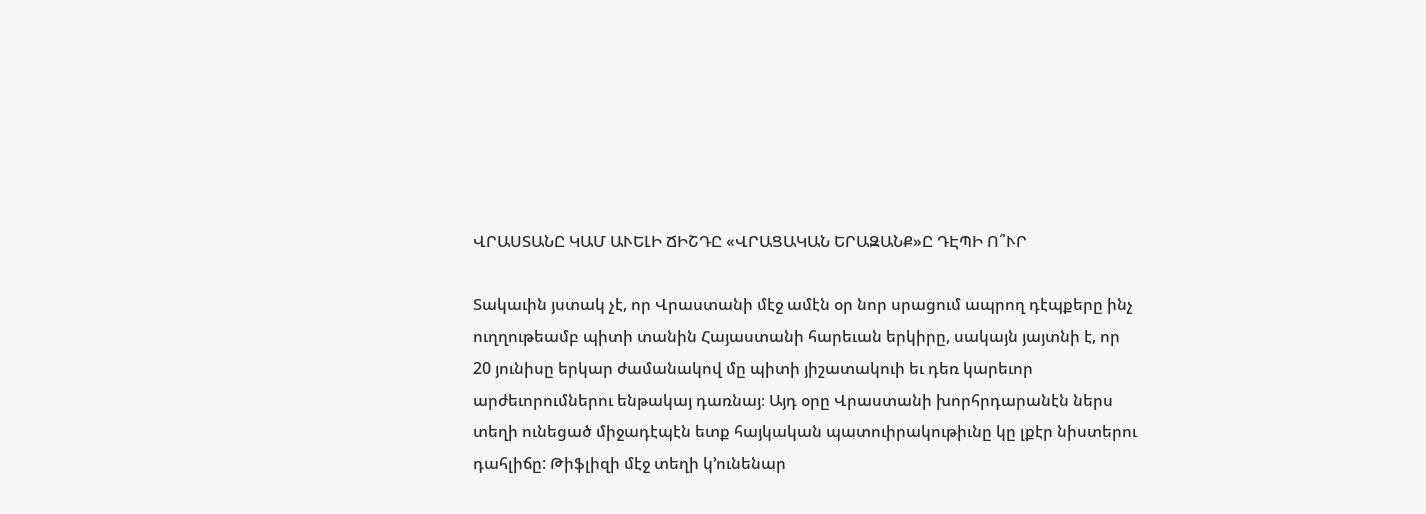ՎՐԱՍՏԱՆԸ ԿԱՄ ԱՒԵԼԻ ՃԻՇԴԸ «ՎՐԱՑԱԿԱՆ ԵՐԱԶԱՆՔ»Ը ԴԷՊԻ Ո՞ՒՐ

Տակաւին յստակ չէ, որ Վրաստանի մէջ ամէն օր նոր սրացում ապրող դէպքերը ինչ ուղղութեամբ պիտի տանին Հայաստանի հարեւան երկիրը, սակայն յայտնի է, որ 20 յունիսը երկար ժամանակով մը պիտի յիշատակուի եւ դեռ կարեւոր արժեւորումներու ենթակայ դառնայ։ Այդ օրը Վրաստանի խորհրդարանէն ներս տեղի ունեցած միջադէպէն ետք հայկական պատուիրակութիւնը կը լքէր նիստերու դահլիճը: Թիֆլիզի մէջ տեղի կ՚ունենար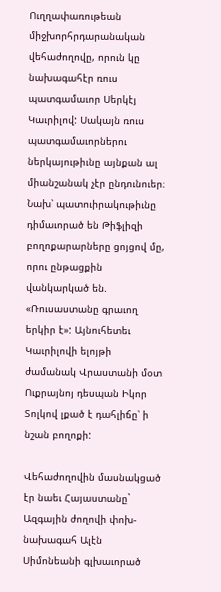Ուղղափառութեան միջխորհրդարանական վեհաժողովը, որուն կը նախագահէր ռուս պատգամաւոր Սերկէյ Կաւրիլով: Սակայն ռուս պատգամաւորներու ներկայութիւնը այնքան ալ միանշանակ չէր ընդունուեր։ Նախ՝ պատուիրակութիւնը դիմաւորած են Թիֆլիզի բողոքարարները ցոյցով մը, որու ընթացքին վանկարկած են. «Ռուսաստանը գրաւող երկիր է»: Այնուհետեւ Կաւրիլովի ելոյթի ժամանակ Վրաստանի մօտ Ուքրայնոյ դեսպան Իկոր Տոլկով լքած է դահլիճը՝ ի նշան բողոքի:

Վեհաժողովին մասնակցած էր նաեւ Հայաստանը` Ազգային ժողովի փոխ-նախագահ Ալէն Սիմոնեանի գլխաւորած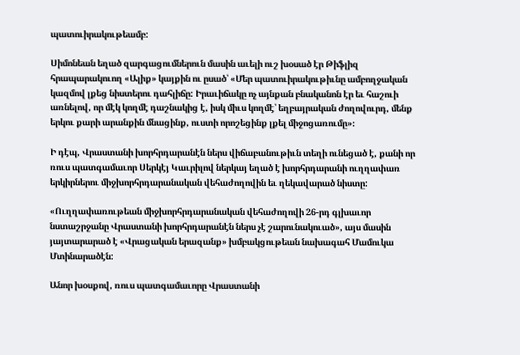պատուիրակութեամբ:

Սիմոնեան եղած զարգացումներուն մասին աւելի ուշ խօսած էր Թիֆլիզ հրապարակուող «Ալիք» կայքին ու ըսած՝ «Մեր պատուիրակութիւնը ամբողջական կազմով լքեց նիստերու դահլիճը: Իրաւիճակը ոչ այնքան բնականոն էր եւ հաշուի առնելով, որ մէկ կողմէ դաշնակից է, իսկ միւս կողմէ՝ եղբայրական ժողովուրդ, մենք երկու քարի արանքին մնացինք, ուստի որոշեցինք լքել միջոցառումը»։

Ի դէպ, Վրաստանի խորհրդարանէն ներս վիճաբանութիւն տեղի ունեցած է, քանի որ ռուս պատգամաւոր Սերկէյ Կաւրիլով ներկայ եղած է խորհրդարանի ուղղափառ երկիրներու միջխորհրդարանական վեհաժողովին եւ ղեկավարած նիստը:

«Ուղղափառութեան միջխորհրդարանական վեհաժողովի 26-րդ գլխաւոր նստաշրջանը Վրաստանի խորհրդարանէն ներս չէ շարունակուած», այս մասին յայտարարած է «Վրացական երազանք» խմբակցութեան նախագահ Մամուկա Մտինարածէն:

Անոր խօսքով, ռուս պատգամաւորը Վրաստանի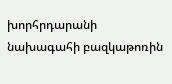խորհրդարանի նախագահի բազկաթոռին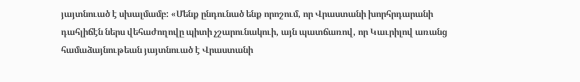յայտնուած է սխալմամբ: «Մենք ընդունած ենք որոշում, որ Վրաստանի խորհրդարանի դահլիճէն ներս վեհաժողովը պիտի չշարունակուի, այն պատճառով, որ Կաւրիլով առանց համաձայնութեան յայտնուած է Վրաստանի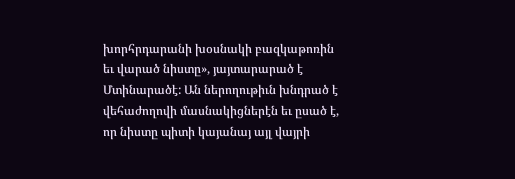խորհրդարանի խօսնակի բազկաթոռին եւ վարած նիստը», յայտարարած է Մտինարածէ: Ան ներողութիւն խնդրած է վեհաժողովի մասնակիցներէն եւ ըսած է, որ նիստը պիտի կայանայ այլ վայրի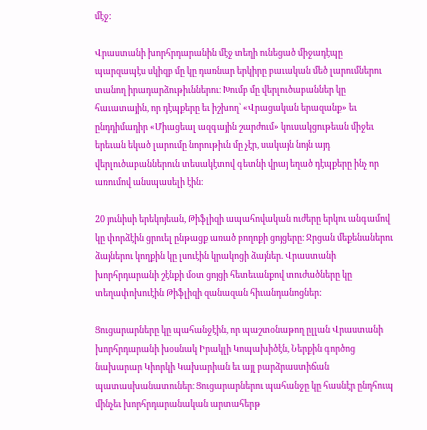մէջ:

Վրաստանի խորհրդարանին մէջ տեղի ունեցած միջադէպը պարզապէս սկիզբ մը կը դառնար երկիրը բաւական մեծ լարումներու տանող իրադարձութիւններու։ Խումբ մը վերլուծաբաններ կը հաւատային, որ դէպքերը եւ իշխող՝ «Վրացական երազանք» եւ ընդդիմադիր «Միացեալ ազգային շարժում» կուսակցութեան միջեւ երեւան եկած լարումը նորութիւն մը չէր, սակայն նոյն այդ վերլուծաբաններուն տեսակէտով գետնի վրայ եղած դէպքերը ինչ որ առումով անսպասելի էին։

20 յունիսի երեկոյեան, Թիֆլիզի ապահովական ուժերը երկու անգամով կը փորձէին ցրուել ընթացք առած բողոքի ցոյցերը։ Ջրցան մեքենաներու ձայներու կողքին կը լսուէին կրակոցի ձայներ. Վրաստանի խորհրդարանի շէնքի մօտ ցոյցի հետեւանքով տուժածները կը տեղափոխուէին Թիֆլիզի զանազան հիւանդանոցներ:

Ցուցարարները կը պահանջէին, որ պաշտօնաթող ըլլան Վրաստանի խորհրդարանի խօսնակ Իրակլի Կոպախիծէն, Ներքին գործոց նախարար Կիորկի Կախարիան եւ այլ բարձրաստիճան պատասխանատուներ։ Ցուցարարներու պահանջը կը հասնէր ընդհուպ մինչեւ խորհրդարանական արտահերթ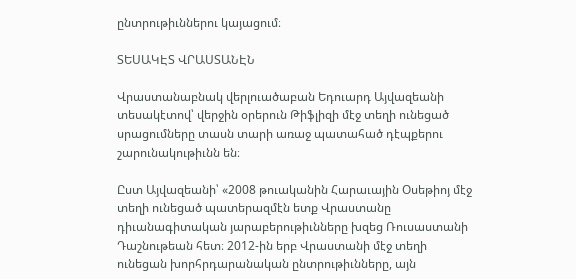ընտրութիւններու կայացում։

ՏԵՍԱԿԷՏ ՎՐԱՍՏԱՆԷՆ

Վրաստանաբնակ վերլուածաբան Եդուարդ Այվազեանի տեսակէտով՝ վերջին օրերուն Թիֆլիզի մէջ տեղի ունեցած սրացումները տասն տարի առաջ պատահած դէպքերու շարունակութիւնն են։

Ըստ Այվազեանի՝ «2008 թուականին Հարաւային Օսեթիոյ մէջ տեղի ունեցած պատերազմէն ետք Վրաստանը դիւանագիտական յարաբերութիւնները խզեց Ռուսաստանի Դաշնութեան հետ։ 2012-ին երբ Վրաստանի մէջ տեղի ունեցան խորհրդարանական ընտրութիւնները, այն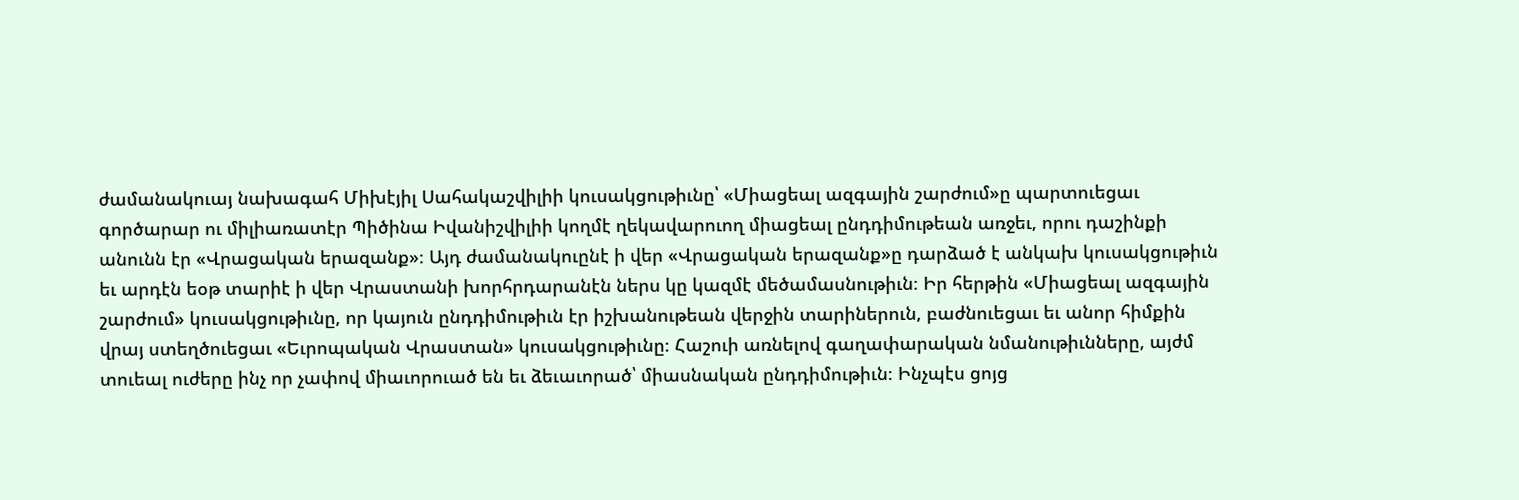ժամանակուայ նախագահ Միխէյիլ Սահակաշվիլիի կուսակցութիւնը՝ «Միացեալ ազգային շարժում»ը պարտուեցաւ գործարար ու միլիառատէր Պիծինա Իվանիշվիլիի կողմէ ղեկավարուող միացեալ ընդդիմութեան առջեւ, որու դաշինքի անունն էր «Վրացական երազանք»։ Այդ ժամանակուընէ ի վեր «Վրացական երազանք»ը դարձած է անկախ կուսակցութիւն եւ արդէն եօթ տարիէ ի վեր Վրաստանի խորհրդարանէն ներս կը կազմէ մեծամասնութիւն։ Իր հերթին «Միացեալ ազգային շարժում» կուսակցութիւնը, որ կայուն ընդդիմութիւն էր իշխանութեան վերջին տարիներուն, բաժնուեցաւ եւ անոր հիմքին վրայ ստեղծուեցաւ «Եւրոպական Վրաստան» կուսակցութիւնը։ Հաշուի առնելով գաղափարական նմանութիւնները, այժմ տուեալ ուժերը ինչ որ չափով միաւորուած են եւ ձեւաւորած՝ միասնական ընդդիմութիւն։ Ինչպէս ցոյց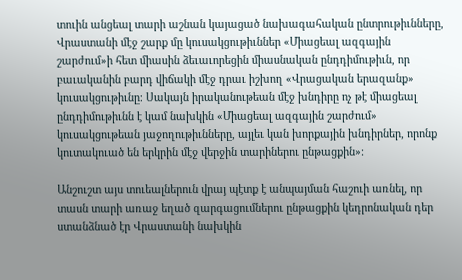տուին անցեալ տարի աշնան կայացած նախագահական ընտրութիւնները, Վրաստանի մէջ շարք մը կուսակցութիւններ «Միացեալ ազգային շարժում»ի հետ միասին ձեւաւորեցին միասնական ընդդիմութիւն, որ բաւականին բարդ վիճակի մէջ դրաւ իշխող «Վրացական երազանք» կուսակցութիւնը։ Սակայն իրականութեան մէջ խնդիրը ոչ թէ միացեալ ընդդիմութիւնն է կամ նախկին «Միացեալ ազգային շարժում» կուսակցութեան յաջողութիւնները, այլեւ կան խորքային խնդիրներ, որոնք կուտակուած են երկրին մէջ վերջին տարիներու ընթացքին»։

Անշուշտ այս տուեալներուն վրայ պէտք է անպայման հաշուի առնել, որ տասն տարի առաջ եղած զարգացումներու ընթացքին կեդրոնական դեր ստանձնած էր Վրաստանի նախկին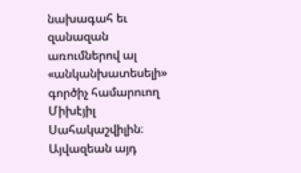նախագահ եւ զանազան առումներով ալ «անկանխատեսելի» գործիչ համարուող Միխէյիլ Սահակաշվիլին։ Այվազեան այդ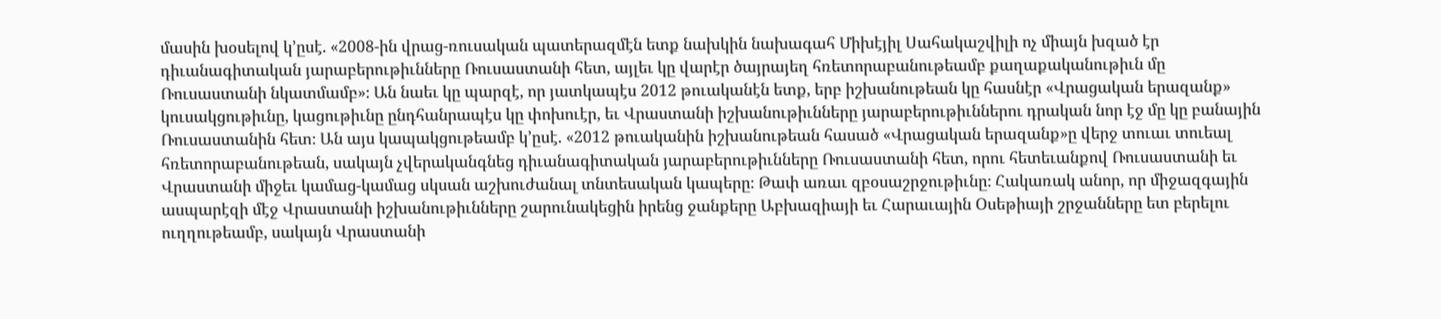մասին խօսելով կ՚ըսէ. «2008-ին վրաց-ռուսական պատերազմէն ետք նախկին նախագահ Միխէյիլ Սահակաշվիլի ոչ միայն խզած էր դիւանագիտական յարաբերութիւնները Ռուսաստանի հետ, այլեւ կը վարէր ծայրայեղ հռետորաբանութեամբ քաղաքականութիւն մը Ռուսաստանի նկատմամբ»։ Ան նաեւ կը պարզէ, որ յատկապէս 2012 թուականէն ետք, երբ իշխանութեան կը հասնէր «Վրացական երազանք» կուսակցութիւնը, կացութիւնը ընդհանրապէս կը փոխուէր, եւ Վրաստանի իշխանութիւնները յարաբերութիւններու դրական նոր էջ մը կը բանային Ռուսաստանին հետ։ Ան այս կապակցութեամբ կ՚ըսէ. «2012 թուականին իշխանութեան հասած «Վրացական երազանք»ը վերջ տուաւ տուեալ հռետորաբանութեան, սակայն չվերականգնեց դիւանագիտական յարաբերութիւնները Ռուսաստանի հետ, որու հետեւանքով Ռուսաստանի եւ Վրաստանի միջեւ կամաց-կամաց սկսան աշխուժանալ տնտեսական կապերը։ Թափ առաւ զբօսաշրջութիւնը։ Հակառակ անոր, որ միջազգային ասպարէզի մէջ Վրաստանի իշխանութիւնները շարունակեցին իրենց ջանքերը Աբխազիայի եւ Հարաւային Օսեթիայի շրջանները ետ բերելու ուղղութեամբ, սակայն Վրաստանի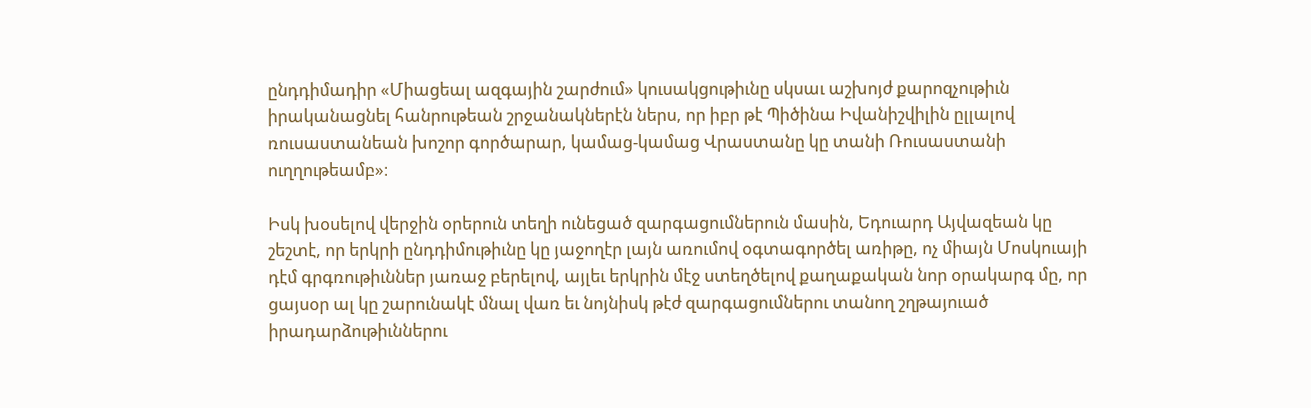ընդդիմադիր «Միացեալ ազգային շարժում» կուսակցութիւնը սկսաւ աշխոյժ քարոզչութիւն իրականացնել հանրութեան շրջանակներէն ներս, որ իբր թէ Պիծինա Իվանիշվիլին ըլլալով ռուսաստանեան խոշոր գործարար, կամաց-կամաց Վրաստանը կը տանի Ռուսաստանի ուղղութեամբ»։

Իսկ խօսելով վերջին օրերուն տեղի ունեցած զարգացումներուն մասին, Եդուարդ Այվազեան կը շեշտէ, որ երկրի ընդդիմութիւնը կը յաջողէր լայն առումով օգտագործել առիթը, ոչ միայն Մոսկուայի դէմ գրգռութիւններ յառաջ բերելով, այլեւ երկրին մէջ ստեղծելով քաղաքական նոր օրակարգ մը, որ ցայսօր ալ կը շարունակէ մնալ վառ եւ նոյնիսկ թէժ զարգացումներու տանող շղթայուած իրադարձութիւններու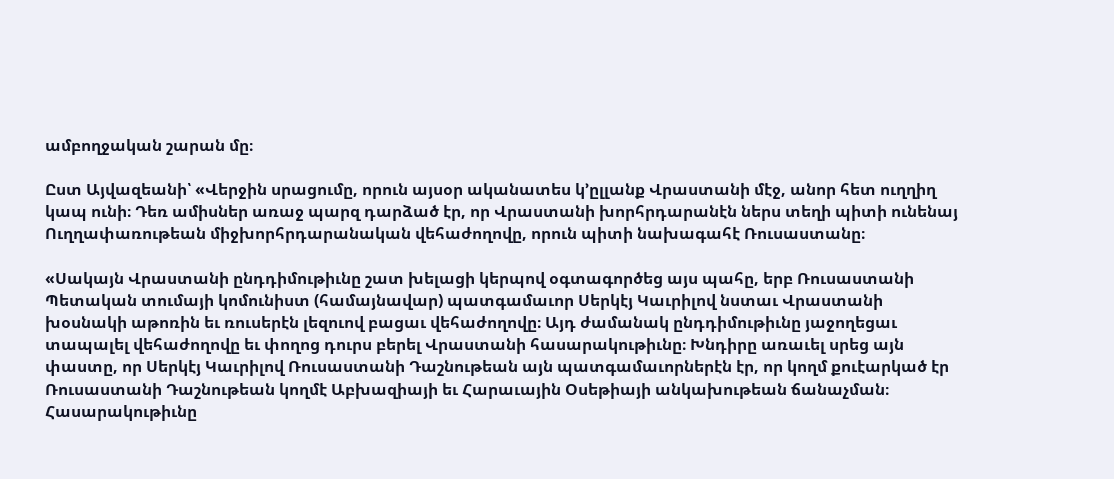ամբողջական շարան մը։

Ըստ Այվազեանի՝ «Վերջին սրացումը, որուն այսօր ականատես կ՚ըլլանք Վրաստանի մէջ, անոր հետ ուղղիղ կապ ունի։ Դեռ ամիսներ առաջ պարզ դարձած էր, որ Վրաստանի խորհրդարանէն ներս տեղի պիտի ունենայ Ուղղափառութեան միջխորհրդարանական վեհաժողովը, որուն պիտի նախագահէ Ռուսաստանը։

«Սակայն Վրաստանի ընդդիմութիւնը շատ խելացի կերպով օգտագործեց այս պահը, երբ Ռուսաստանի Պետական տումայի կոմունիստ (համայնավար) պատգամաւոր Սերկէյ Կաւրիլով նստաւ Վրաստանի խօսնակի աթոռին եւ ռուսերէն լեզուով բացաւ վեհաժողովը։ Այդ ժամանակ ընդդիմութիւնը յաջողեցաւ տապալել վեհաժողովը եւ փողոց դուրս բերել Վրաստանի հասարակութիւնը։ Խնդիրը առաւել սրեց այն փաստը, որ Սերկէյ Կաւրիլով Ռուսաստանի Դաշնութեան այն պատգամաւորներէն էր, որ կողմ քուէարկած էր Ռուսաստանի Դաշնութեան կողմէ Աբխազիայի եւ Հարաւային Օսեթիայի անկախութեան ճանաչման։ Հասարակութիւնը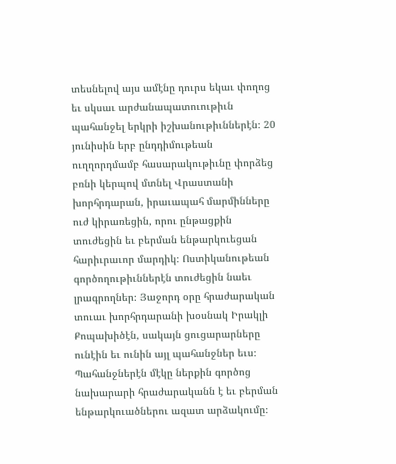տեսնելով այս ամէնը դուրս եկաւ փողոց եւ սկսաւ արժանապատուութիւն պահանջել երկրի իշխանութիւններէն։ 20 յունիսին երբ ընդդիմութեան ուղղորդմամբ հասարակութիւնը փորձեց բռնի կերպով մտնել Վրաստանի խորհրդարան, իրաւապահ մարմինները ուժ կիրառեցին, որու ընթացքին տուժեցին եւ բերման ենթարկուեցան հարիւրաւոր մարդիկ։ Ոստիկանութեան գործողութիւններէն տուժեցին նաեւ լրագրողներ։ Յաջորդ օրը հրաժարական տուաւ խորհրդարանի խօսնակ Իրակլի Քոպախիծէն, սակայն ցուցարարները ունէին եւ ունին այլ պահանջներ եւս։ Պահանջներէն մէկը ներքին գործոց նախարարի հրաժարականն է եւ բերման ենթարկուածներու ազատ արձակումը։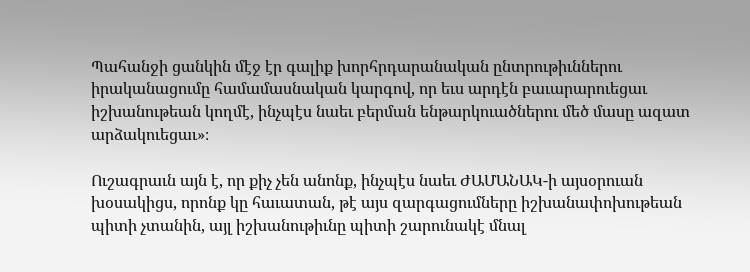Պահանջի ցանկին մէջ էր գալիք խորհրդարանական ընտրութիւններու իրականացումը համամասնական կարգով, որ եւս արդէն բաւարարուեցաւ իշխանութեան կողմէ, ինչպէս նաեւ բերման ենթարկուածներու մեծ մասը ազատ արձակուեցաւ»։

Ուշագրաւն այն է, որ քիչ չեն անոնք, ինչպէս նաեւ ԺԱՄԱՆԱԿ-ի այսօրուան խօսակիցս, որոնք կը հաւատան, թէ այս զարգացումները իշխանափոխութեան պիտի չտանին, այլ իշխանութիւնը պիտի շարունակէ մնալ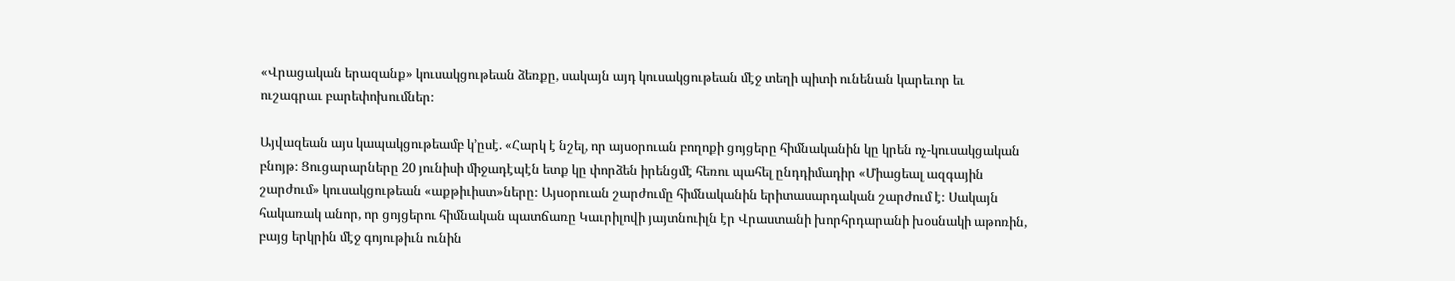«Վրացական երազանք» կուսակցութեան ձեռքը, սակայն այդ կուսակցութեան մէջ տեղի պիտի ունենան կարեւոր եւ ուշագրաւ բարեփոխումներ։

Այվազեան այս կապակցութեամբ կ՚ըսէ. «Հարկ է նշել, որ այսօրուան բողոքի ցոյցերը հիմնականին կը կրեն ոչ-կուսակցական բնոյթ։ Ցուցարարները 20 յունիսի միջադէպէն ետք կը փորձեն իրենցմէ հեռու պահել ընդդիմադիր «Միացեալ ազգային շարժում» կուսակցութեան «աքթիւիստ»ները։ Այսօրուան շարժումը հիմնականին երիտասարդական շարժում է։ Սակայն հակառակ անոր, որ ցոյցերու հիմնական պատճառը Կաւրիլովի յայտնուիլն էր Վրաստանի խորհրդարանի խօսնակի աթոռին, բայց երկրին մէջ գոյութիւն ունին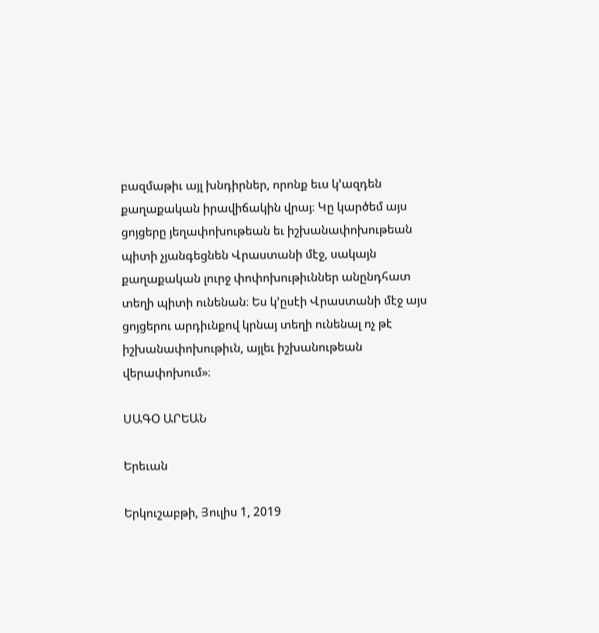բազմաթիւ այլ խնդիրներ, որոնք եւս կ՚ազդեն քաղաքական իրավիճակին վրայ։ Կը կարծեմ այս ցոյցերը յեղափոխութեան եւ իշխանափոխութեան պիտի չյանգեցնեն Վրաստանի մէջ, սակայն քաղաքական լուրջ փոփոխութիւններ անընդհատ տեղի պիտի ունենան։ Ես կ՚ըսէի Վրաստանի մէջ այս ցոյցերու արդիւնքով կրնայ տեղի ունենալ ոչ թէ իշխանափոխութիւն, այլեւ իշխանութեան վերափոխում»։

ՍԱԳՕ ԱՐԵԱՆ

Երեւան

Երկուշաբթի, Յուլիս 1, 2019